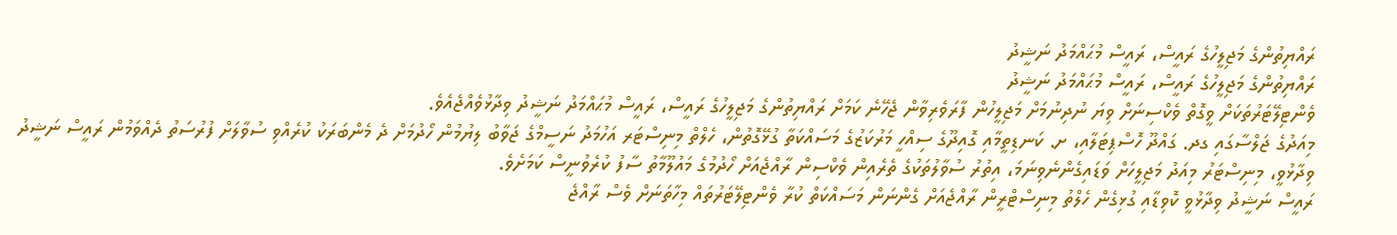ރައްޔިތުންގެ މަޖިލީހުގެ ރައީސް، ރައީސް މުޙައްމަދު ނަޝީދު
ރައްޔިތުންގެ މަޖިލީހުގެ ރައީސް، ރައީސް މުޙައްމަދު ނަޝީދު
ވެންޓިލޭޓަރުތަކަށް ވީގޮތް ވެކްސިނަށް ވިޔަ ނުދިނުމަށް މަޖިލީހުން ފާރަވެރިވާން ޖެހޭނެ ކަމަށް ރައްޔިތުންގެ މަޖިލީހުގެ ރައީސް، ރައީސް މުޙައްމަދު ނަޝީދު ވިދާޅުވެއްޖެއެވެ.
މިއަދުގެ ޖަލްސާގައި ގދ. ގައްދޫ ހޮސްޕިޓަލާއި، ށ. ކަނޑިތީމާއި ގޮއިދޫގެ ސިއްހީ މަރުކަޒުގެ މަސައްކަތާ ގުޅޭގޮތުން، ހެލްތް މިނިސްޓަރ އަހުމަދު ނަސީމްގެ ޖަވާބު ލިޔުމުން ހޯދުމަށް ދެ މެންބަރަކު ކުރެއްވި ސުވާލަށް ފުރުސަތު ދެއްވަމުން ރައީސް ނަޝީދު ވިދާޅުވީ، މިނިސްޓަރު މިއަދު މަޖިލީހަށް ވަޑައިގެންނެވިނަމަ، އިތުރު ސުވާލުތަކުގެ ތެރެއިން ވެކްސިން ރާއްޖެއަށް ހޯދުމުގެ މައުލޫމާތު ސާފު ކުރެވުނީސް ކަމަށެވެ.
ރައީސް ނަޝީދު ވިދާޅުވީ ކޮވިޑާއި ގުޅިގެން ހެލްތު މިނިސްޓްރީން ރާއްޖެއަށް ގެންނަން މަސައްކަތް ކުރާ ވެންޓިލޭޓަރުތައް މިހާތަނަށް ވެސް ރާއްޖެ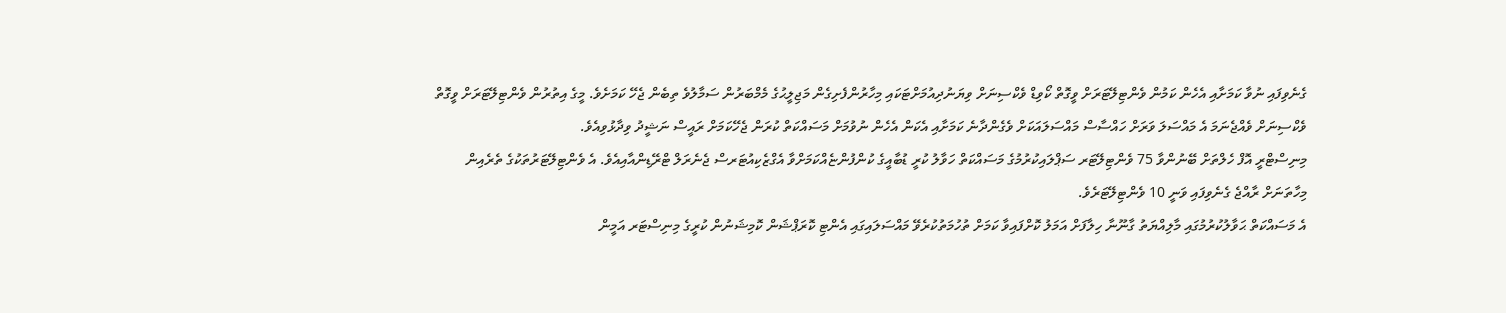ގެނެވިފައި ނުވާ ކަމަށާއި އެހެން ކަމުން ވެންޓިލޭޓަރަށް ވީގޮތް ކޯވިޑް ވެކްސިނަށް ވިޔަނުދިއުމަށްޓަކައި މިހާރުންފެށިގެން މަޖިލީޙުގެ މެމްބަރުން ސަމާލުވެ ތިބެން ޖެހޭ ކަމަށެވެ. މީގެ އިތުރުން ވެންޓިލޭޓަރަށް ވީގޮތް ވެކްސިނަށް ވެއްޖެނަމަ އެ މައްސަލަ ވަރަށް ހައްސާސް މައްސަލައަކަށް ވެގެންދާނެ ކަމަށާއި އެކަން އެހެން ނުވުމަށް މަސައްކަތް ކުރަން ޖެހޭކަމަށް ރައީސް ނަޝީދު ވިދާޅުވިއެވެ.
މިނިސްޓްރީ އޮފް ހެލްތަށް ބޭނުންވާ 75 ވެންޓިލޭޓަރ ސަޕްލައިކުރުމުގެ މަސައްކަތް ހަވާލު ކުރީ ޑުބާއީގެ ކުންފުންޏެއްކަމަށްވާ އެގްޒެކިއުޓަރސް ޖެނެރަލް ޓްރޭޑިންއާއިއެވެ. އެ ވެންޓިލޭޓަރުތަކުގެ ތެރެއިން މިހާތަނަށް ރާއްޖެ ގެނެވިފައި ވަނީ 10 ވެންޓިލޭޓަރެވެ.
އެ މަސައްކަތް ޙަވާލުކުރުމުގައި މާލިއްޔަތު ގާނޫނާ ހިލާފަށް އަމަލު ކޮށްފައިވާ ކަމަށް ތުހުމަތުކުރެވޭ މައްސަލައިގައި އެންޓި ކޮރަޕްޝަން ކޮމިޝަނުން ކުރީގެ މިނިސްޓަރ އަމީން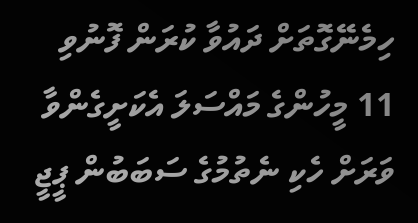ހިމެނޭގޮތަށް ދައުވާ ކުރަން ފޮނުވި 11 މީހުންގެ މައްސަލަ އެކަށީގެންވާ ވަރަށް ހެކި ނެތުމުގެ ސަބަބުން ޕީޖީ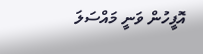އޮފީހުން ވަނީ މައްސަލަ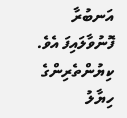އަނބުރާ ފޮނުވާލައިފަ އެވެ.
ކިޔުންތެރިންގެ ހިޔާލު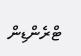ޓްރެންޑިން